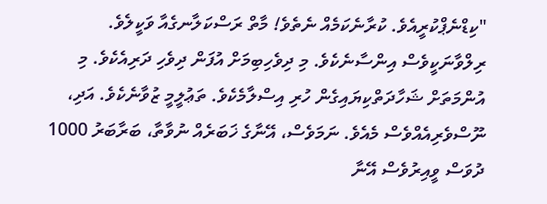"ކިޑްނެޕްކުރީއެވެ. ކުރާނެކަމެއް ނެތެވެ! މާތް ރަސްކަލާނގެއާ ވަކީލެވެ. ރިލްވާނަކީވެސް އިންސާނެކެވެ. މި ދިވެހިބިމަށް އުފަން ދިވެހި ދަރިއެކެވެ. މި އުންމަތަށް ޝަހާދަތްކިޔައިގެން ހުރި އިސްލާމެކެވެ. ތަޢުލީމީ ޒުވާނެކެވެ. އަދި، ނޫސްވެރިއެއްވެސް މެއެވެ. ނަމަވެސް، އޭނާގެ ޚަބަރެއް ނުވާތާ، ބަރާބަރު 1000 ދުވަސް ވީއިރުވެސް އޭނާ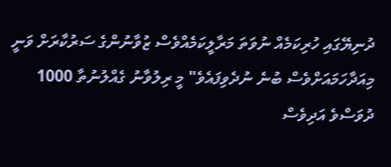ދުނިޔޭގައި ހުރިކަމެއް ނުވަތަ މަރާލީކަމެއްވެސް ޒުވާނުންގެ ސަރުކާރަށް ވަނީ މިއަދާހަމައަށްވެސް ބުނެ ނުދެވިފައެވެ" މީ ރިލުވާނު ގެއްލުނުތާ 1000 ދުވަސްވެ އަދިވެސް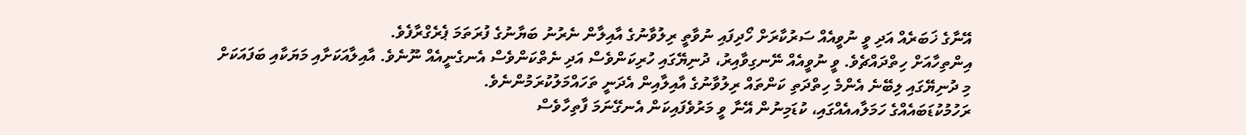އޭނާގެ ޚަބަރެއް އަދި ވީ ނުވީއެއް ސަރުކާރަށް ހޯދިފައި ނުވާތީ ރިލުވާނުގެ އާއިލާން ނެރުނު ބަޔާނުގެ ފުރަތަމަ ޕެރެގްރާފެވެ.
އިންތިހާއަށް ހިތްދައްޗެވެ. ވީ ނުވީއެއް ނޭނގިވާއިރު، ދުނިޔޭގައި ހުރިކަންވެސް އަދި ނެތްކަންވެސް އެނގެނީއެއް ނޫނެވެ. އާއިލާއަކަށާއި މަޔަކާއި ބަފައަކަށް މި ދުނިޔޭގައި ލިބޭނެ އެންމެ ހިތްދަތި ކަންތައް ރިލުވާނުގެ އާއިލާއިން އެދަނީ ތަހައްމަލުކުރަމުންނެވެ.
ރަހުމުކުޑަބައެއްގެ ހަމަލާއއެއްގައި، ކުޑަމިނުން އޭނާ ވީ މަރުވެފައިކަން އެނގޭނަމަ ފާތިހާވެސް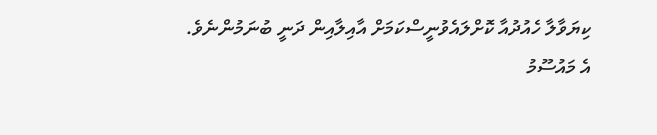ކިޔަވާލާ ހެއުދުއާ ކޮށްލައެވުނީސްކަމަށް އާއިލާއިން ދަނީ ބުނަމުންނެވެ.
އެ މައުސޫމު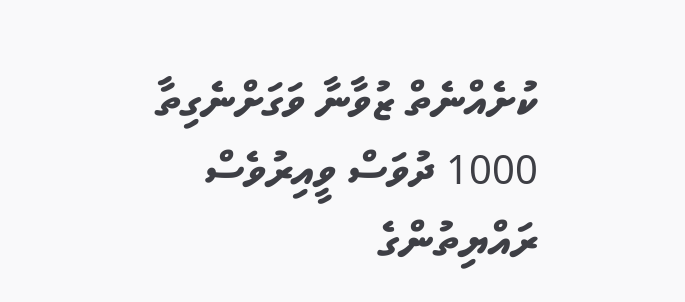ކުށެއްނެތް ޒުވާނާ ވަގަށްނެގިތާ 1000 ދުވަސް ވީއިރުވެސް ރައްޔިތުންގެ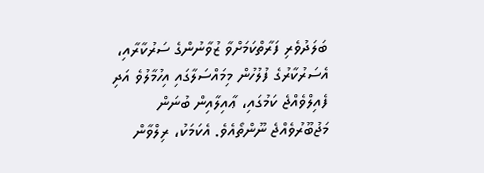ބަލަދުވެރި ފަރާތްކަމަށްވާ ޒުވާނުންގެ ސަރުކާރާއި، އެސަރުކާރުގެ ފުލުހުން މިމައްސަލާގައި އިހުމާލުވެ އަދި ފެއިލްވެއްޖެ ކަމުގައި، ޢާއިލާއިން ބުނަން މަޖުބޫރުވެއްޖެ ނޫންތޯއެވެ. އެކަމަކު، ރިލްވާން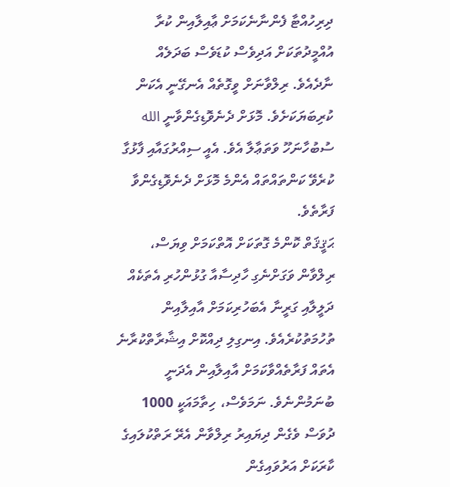ދިރިހުއްޓާ ފެންނާނެކަމަށް ޢާއިލާއިން ކުރާ އުއްމީދުތަކަށް އަދިވެސް ކުޑަވެސް ބަދަލެއް ނާދެއެވެ. ރިލްވާނަށް ވީގޮތެއް އެނގޭނީ އެކަން ކުރިބަޔަކަށެވެ. މޮޅަށް ދެނެވޮޑިގެންވާނީ الله ސުބުހާނަހޫ ވަތަޢާލާ އެވެ. އެއީ ސިއްރުގައާއި ފާޅުގާ ކުރެވޭ ކަންތައްތައް އެންމެ މޮޅަށް ދެނެވޮޑިގެންވާ ފަރާތެވެ.
ޙަޤީޤަތް ކޮންމެ ގޮތަކަށް އޮތްކަމަށް ވިޔަސް، ރިލްވާން ވަގަށްނެގި ހާދިސާއާ ގުޅުންހުރި އެތަކެއް ދަލީލާއި ގަރީނާ އެބަހުރިކަމަށް އާއިލާއިން ތުހުމަތުކުރެއެވެ. އިނގިލި ދިއްކޮށް އިޝާރާތްކުރާނެ އެތައް ފަރާތެއްވާކަމަށް އާއިލާއިން އެދަނީ ބުނަމުންނެވެ. ނަމަވެސް، ހިތާމައަކީ 1000 ދުވަސް ވެގެން ދިޔައިރު ރިލްވާން އެރޭ ރަތްކުލައިގެ ކާރަކަށް އަރުވައިގެން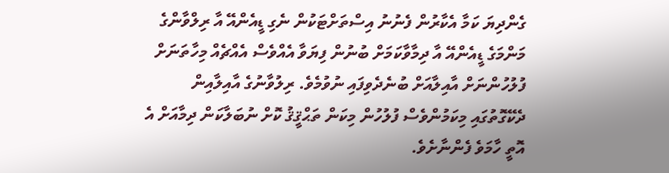ގެންދިޔަ ކަމާ އެކާރުން ފެނުނު އިސްތަށްޓަކުން ނެގި ޑީއެންއޭ އާ ރިލްވާންގެ މަންމަގެ ޑީއެންއޭ އާ ދިމާވާކަމަށް ބުނުން ފިޔަވާ އެއްވެސް އެއްޗެއް މިހާތަނަށް ފުލުހުންނަށް އާއިލާއަށް ބުނެދެވިފައި ނުވުމެވެ. ރިލުވާނުގެ އާއިލާއިން ދެކޭގޮތުގައި މިކަމުންވެސް ފުލުހުން މިކަން ތަޙްޤީޤު ކޮށް ނުބަލާކަން ދިމާއަށް އެ އޮތީ ހާމަވެ ފެންނާށެވެ.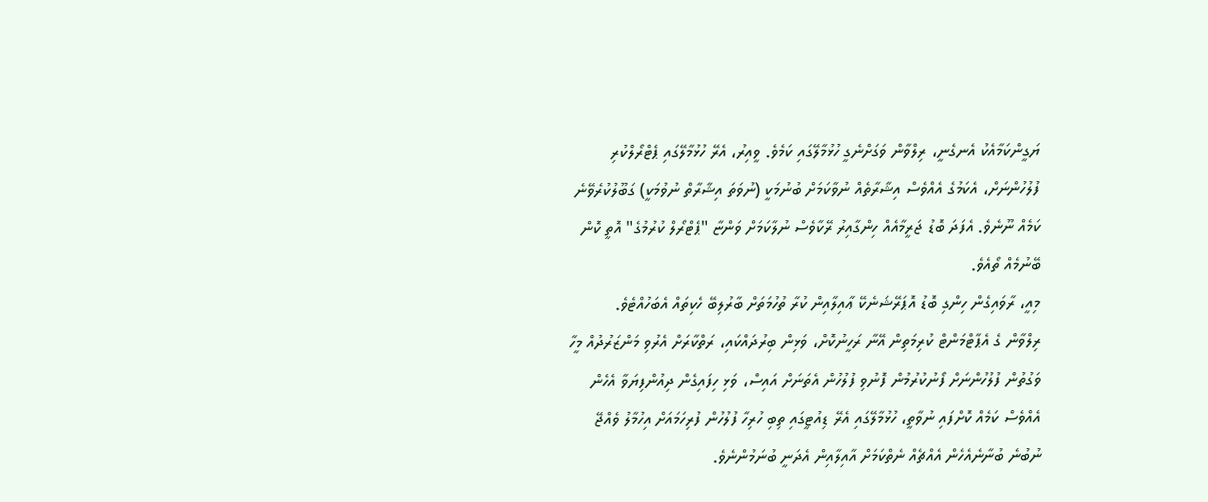ޔަގީންކަމާއެކު އެނގެނީ، ރިލްވާން ވަގަށްނެގީ ހުޅުމާލޭގައި ކަމެވެ. ވީއިރު، އެރޭ ހުޅުމާލޭގައި ޕެޓްރޯލްކުރި ފުލުހުންނަށް، އެކަމުގެ އެއްވެސް އިޝާރާތެއް ނުވާކަމަށް ބުނުމަކީ (ނުވަތަ އިޝާރާތް ނުވުމަކީ) ގަބޫލުކުރެވޭނެ ކަމެއް ނޫނެވެ. އެފަދަ ބޮޑު ޖަރީމާއެއް ހިންގާއިރު ރޭކާވެސް ނުލާކަމަށް ވަންޏާ "ޕެޓްރޯލް ކުރުމުގެ" އޮތީ ކޮން ބޭނުމެއް ތޯއެވެ.
މިއީ، ރާވައިގެން ހިންގި ބޮޑު އޮޕަރޭޝަނެކޭ ޢާއިލާއިން ކުރާ ތުހުމަތަށް ބާރުލިބޭ ހެކިތައް އެބަހުއްޓެވެ.
ރިލްވާން ގެ އެޕާޓްމަންޓް ކުރިމަތިން އޭނާ ރަހީނުކޮށް، ވަޅިން ބިރުދައްކައި، ރަތްކާރަށް އެރުވި މަންޒަރުދުއް މީހާ ވަގުތުން ފުލުހުންނަށް ފޯނުކުރުމުން ފޮނުވި ފުލުހުން އެތަނަށް އައިސް، ވަޅި ހިފައިގެން ދިއުންފިޔަވާ އެހެން އެއްވެސް ކަމެއް ކޮށްފައި ނުވާތީ، ހުޅުމާލޭގައި އެރޭ ޑިއުޓީގައި ތިބި ހުރިހާ ފުލުހުން ފުރިހަމައަށް އިހުމާލު ވެއްޖޭ ނުބުނެ ބުނާނެއެހެން އެއްޗެއް ނެތްކަމަށް އާއިލާއިން އެދަނީ ބުނަމުންނެވެ.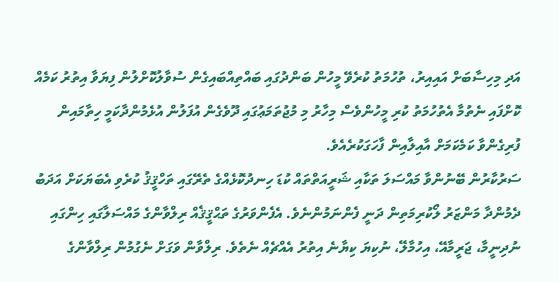އަދި މިހިސާބަށް އައިއިރު، ތުހުމަތު ކުރެވޭ މީހުން ބަންދުގައި ބައްތިއްބައިގެން ސުވާލުކޮށްލުން ފިޔަވާ އިތުރު ކަމެއް ކޮށްފައި ނެތުމާ އެތުހުމަތު ކުރި މީހުންވެސް މިހާރު މި މުޖުތަމަޢުގައި ދޫވެގެން އުފަލުން އުޅެމުންދާކަމީ ހިތާމައިން ފުރިގެންވާ ކަމެކަމަށް އާއިލާއިން ފާހަގަކުރެއެވެ.
ސަރުކާރުން ބޭނުންވާ މައްސަލަ ތަކާއި ޝަރީއަތްތައް ކުޑަ ހިނދުކޮޅެއްގެ ތެރޭގައި ތަހްޤީޤު ކުރެވި އެބަޔަކަށް އަދަބު ދެމުންދާ މަންޒަރު ލޯކުރިމަތިން ދަނީ ފެންނަމުންނެވެ. އެފެންވަރުގެ ތަޙްޤީޤެއް ރިލްވާންގެ މައްސަލާގައި ހިންގައި ނުދިނީމާ، ޖަރީމާއޭ، އިހުމާލޭ، ނުކިޔަ ކިޔާނެ އިތުރު އެއްޗެއް ނެތެވެ. ރިލްވާން ވަގަށް ނެގުމުން ރިލްވާންގެ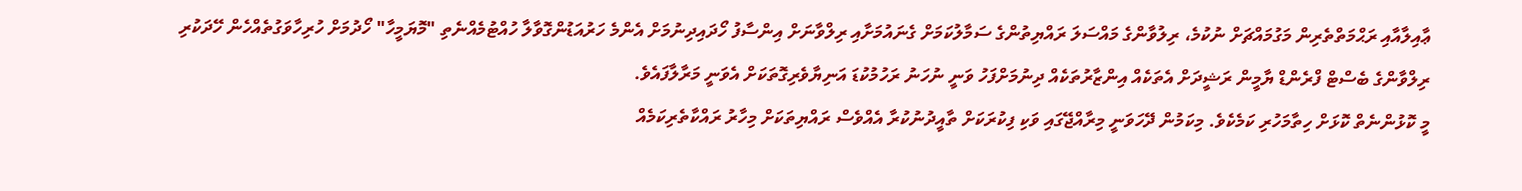ޢާއިލާއާއި ރަޙްމަތްތެރިން މަގުމައްޗަށް ނުކުމެ، ރިލުވާންގެ މައްސަލަ ރައްޔިތުންގެ ސަމާލުކަމަށް ގެނައުމަށާއި ރިލްވާނަށް އިންސާފު ހޯދައިދިނުމަށް އެންމެ ހަރުއަޑުންގޮވާލާ ހުއްޓުމެއްނެތި "މޮޔަމީހާ" ހޯދުމަށް ހުރިހާވަގުތެއްހެން ހޭދަކުރި ރިލްވާންގެ ބެސްޓް ފްރެންޑް ޔާމީން ރަޝީދަށް އެތަކެއް އިންޒާރުތަކެއް ދިނުމަށްފަހު ވަނީ ނުހަނު ރަހުމުކުޑަ އަނިޔާވެރިގޮތަކަށް އެވަނީ މަރާލާފައެވެ.
މީ ކޮޅުންނެތް ކޮޅަށް ހިތާމަހުރި ކަމެކެވެ. މިކަމުން ދޭހަވަނީ މިރާއްޖޭގައި ވަކި ފިކުރަކަށް ތާއީދުނުކުރާ އެއްވެސް ރައްޔިތަކަށް މިހާރު ރައްކާތެރިކަމެއް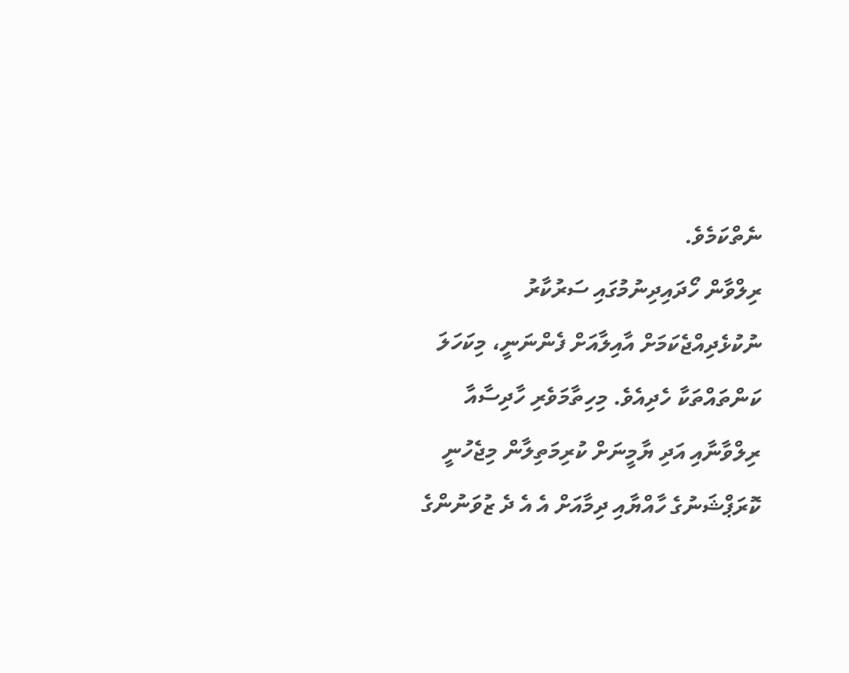ނެތްކަމެވެ.
ރިލްވާން ހޯދައިދިނުމުގައި ސަރުކާރު ނުކުޅެދިއްޖެކަމަށް އާއިލާއަށް ފެންނަނީ، މިކަހަލަ ކަންތައްތަކާ ހެދިއެވެ. މިހިތާމަވެރި ހާދިސާއާ ރިލްވާނާއި އަދި ޔާމީނަށް ކުރިމަތިލާން މިޖެހުނީ ކޮރަޕްޝަނުގެ ހާއްޔާއި ދިމާއަށް އެ އެ ދެ ޒުވަނުންގެ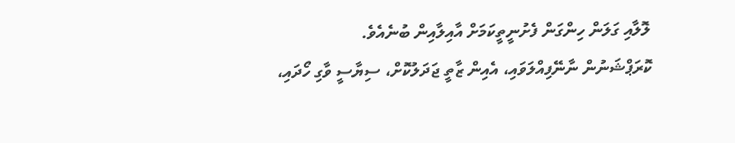ލޮލާއި ގަލަން ހިންގަން ފެށުނީތީކަމަށް އާއިލާއިން ބުނެއެވެ.
ކޮރަޕްޝަނުން ނާނޭފިއްލަވައި، އެއިން ޒާތީ ޖަދަލުކޮށް، ސިޔާސީ ވާގި ހޯދައި،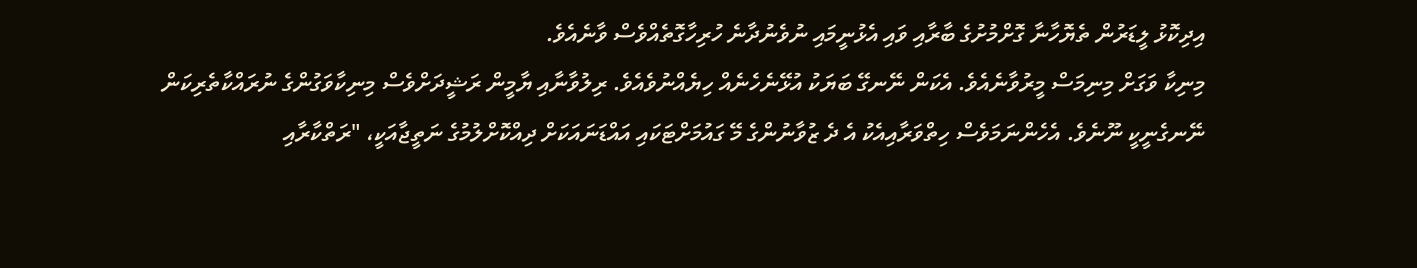އިދިކޮޅު ލީޑަރުން ތެޔޮހާނާ ގޮށްމުށުގެ ބާރާއި ވައި އެޅުނީމައި ނުވެނުދާނެ ހުރިހާގޮތެއްވެސް ވާނެއެވެ.
މިނިކާ ވަގަށް މިނިމަސް މީރުވާނެއެވެ. އެކަން ނޭނގޭ ބަޔަކު އުޅޭނެހެނެއް ހިޔެއްނުވެއެވެ. ރިލުވާނާއި ޔާމީން ރަޝީދަށްވެސް މިނިކާވަގުންގެ ނުރައްކާތެރިކަން ނޭނގެނީކީ ނޫނެވެ. އެހެންނަމަވެސް ހިތްވަރާއިއެކު އެ ދެ ޒުވާނުންގެ މޭ ގައުމަށްޓަކައި އައްޑަނައަކަށް ދިއްކޮށްލުމުގެ ނަތީޖާއަކީ، "ރަތްކާރާއި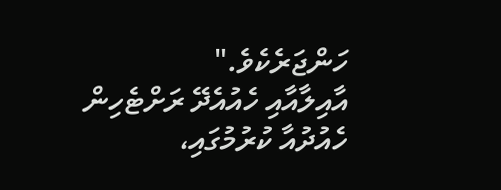ހަންޖަރެކެވެ."
އާއިލާއާއި ހެއުއެދޭ ރަށްޓެހިން ހެއުދުއާ ކުރުމުގައި،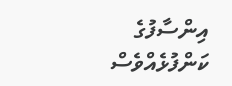އިންސާފުގެ ކަންފުޅެއްވެސް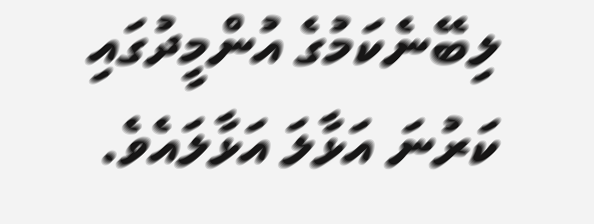ލިބޭނެކަމުގެ އުންމީދުގައި ކަރުނަ އަޅާލަ އަޅާލައެވެ.